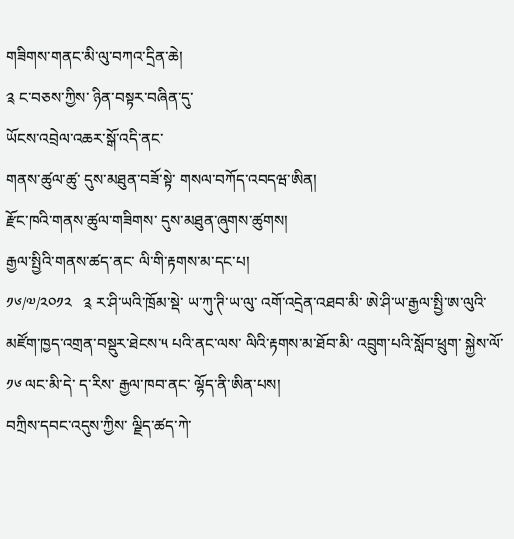གཟིགས་གནང་མི་ལུ་བཀའ་དྲིན་ཆེ།
༉ ང་བཅས་ཀྱིས་ ཉིན་བསྟར་བཞིན་དུ་
ཡོངས་འབྲེལ་འཆར་སྒོ་འདི་ནང་
གནས་ཚུལ་ཚུ་ དུས་མཐུན་བཟོ་སྟེ་ གསལ་བཀོད་འབདཝ་ཨིན།
རྫོང་ཁའི་གནས་ཚུལ་གཟིགས་ དུས་མཐུན་ཞུགས་ཚུགས།
རྒྱལ་སྤྱིའི་གནས་ཚད་ནང་ ལི་གི་རྟགས་མ་དང་པ།
༡༦/༧/༢༠༡༢   ༉ ར་ཤི་ཡའི་ཁྲོམ་སྡེ་ ཡ་ཀུ་ཊི་ཡ་ལུ་ འགོ་འདྲེན་འཐབ་མི་ ཨེ་ཤི་ཡ་རྒྱལ་སྤྱི་ཨ་ལུའི་ མཛོག་ཁྱད་འགྲན་བསྡུར་ཐེངས་༥ པའི་ནང་ལས་ ལིའི་རྟགས་མ་ཐོབ་མི་ འབྲུག་པའི་སློབ་ཕྲུག་ སྐྱེས་ལོ་༡༦ ལང་མི་དེ་ ད་རིས་ རྒྱལ་ཁབ་ནང་ ལྷོད་ནི་ཨིན་པས།
བཀྲིས་དབང་འདུས་ཀྱིས་ ལྗིད་ཚད་ཀེ་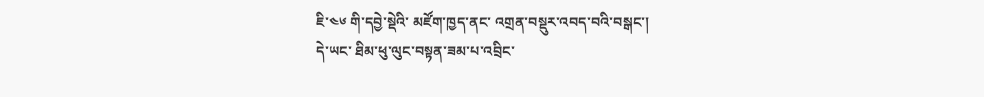ཇི་༤༦ གི་དབྱེ་སྡེའི་ མཛོག་ཁྱད་ནང་ འགྲན་བསྡུར་འབད་བའི་བསྒང་།
དེ་ཡང་ ཐིམ་ཕུ་ལུང་བསྟན་ཟམ་པ་འབྲིང་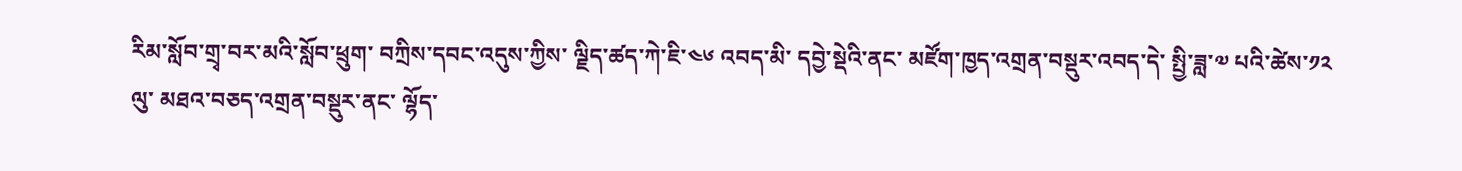རིམ་སློབ་གྲྭ་བར་མའི་སློབ་ཕྲུག་ བཀྲིས་དབང་འདུས་ཀྱིས་ ལྗིད་ཚད་ཀེ་ཇི་༤༦ འབད་མི་ དབྱེ་སྡེའི་ནང་ མཛོག་ཁྱད་འགྲན་བསྡུར་འབད་དེ་ སྤྱི་ཟླ་༧ པའི་ཚེས་༡༢ ལུ་ མཐའ་བཅད་འགྲན་བསྡུར་ནང་ ལྷོད་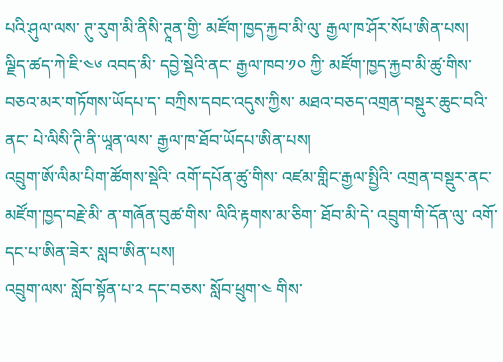པའི་ཤུལ་ལས་ ཊུ་རུག་མི་ནིསི་ཊཱན་གྱི་ མཛོག་ཁྱད་རྐྱབ་མི་ལུ་ རྒྱལ་ཁ་ཤོར་སོཔ་ཨིན་པས།
ལྗིད་ཚད་ཀེ་ཇི་༤༦ འབད་མི་ དབྱེ་སྡེའི་ནང་ རྒྱལ་ཁབ་༡༠ ཀྱི་ མཛོག་ཁྱད་རྐྱབ་མི་ཚུ་གིས་ བཅའ་མར་གཏོགས་ཡོདཔ་ད་ བཀྲིས་དབང་འདུས་ཀྱིས་ མཐའ་བཅད་འགྲན་བསྡུར་ཆུང་བའི་ནང་ པེ་ལིསི་ཊི་ནི་ཡཱན་ལས་ རྒྱལ་ཁ་ཐོབ་ཡོདཔ་ཨིན་པས།
འབྲུག་ཨོ་ལིམ་པིག་ཚོགས་སྡེའི་ འགོ་དཔོན་ཚུ་གིས་ འཛམ་གླིང་རྒྱལ་སྤྱིའི་ འགྲན་བསྡུར་ནང་ མཛོག་ཁྱད་བརྗེ་མི་ ན་གཞོན་བུཚ་གིས་ ལིའི་རྟགས་མ་ཅིག་ ཐོབ་མི་དེ་ འབྲུག་གི་དོན་ལུ་ འགོ་དང་པ་ཨིན་ཟེར་ སླབ་ཨིན་པས།
འབྲུག་ལས་ སློབ་སྟོན་པ་༢ དང་བཅས་ སློབ་ཕྲུག་༤ གིས་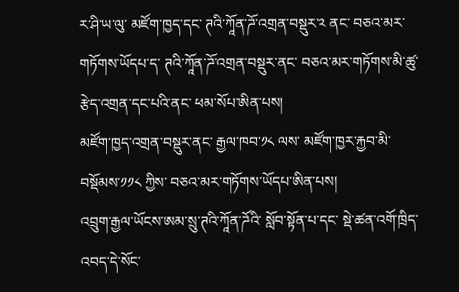ར་ཤི་ཡ་ལུ་ མཛོག་ཁྱད་དང་ ཊའི་ཀཱོན་ཌོ་འགྲན་བསྡུར་༢ ནང་ བཅའ་མར་གཏོགས་ཡོདཔ་ད་ ཊའི་ཀཱོན་ཌོ་འགྲན་བསྡུར་ནང་ བཅའ་མར་གཏོགས་མི་ཚུ་ རྩེད་འགྲན་དང་པའི་ནང་ ཕམ་སོཔ་ཨིན་པས།
མཛོག་ཁྱད་འགྲན་བསྡུར་ནང་ རྒྱལ་ཁབ་༡༨ ལས་ མཛོག་ཁྱར་རྐྱབ་མི་བསྡོམས་༡༡༨ ཀྱིས་ བཅའ་མར་གཏོགས་ཡོདཔ་ཨིན་པས།
འབྲུག་རྒྱལ་ཡོངས་ཨམ་སྲུ་ཊའི་ཀཱོན་ཌོའི་ སློབ་སྟོན་པ་དང་ སྡེ་ཚན་འགོ་ཁྲིད་འབད་དེ་སོང་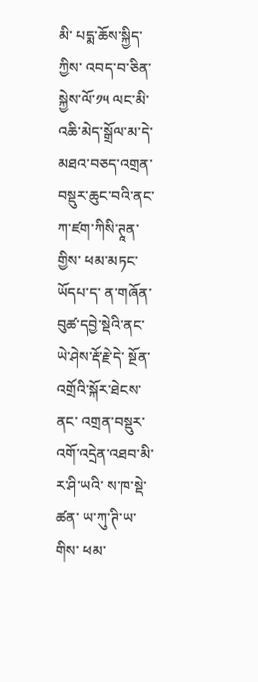མི་ པདྨ་ཆོས་སྐྱིད་ཀྱིས་ འབད་བ་ཅིན་ སྐྱེས་ལོ་༡༥ ལང་མི་ འཆི་མེད་སྒྲོལ་མ་དེ་ མཐའ་བཅད་འགྲན་བསྡུར་ཆུང་བའི་ནང་ ཀ་ཛག་ཀིསི་ཊཱན་གྱིས་ ཕམ་མཏང་ཡོདཔ་ད་ ན་གཞོན་བུཚ་དབྱེ་སྡེའི་ནང་ ཡེ་ཤེས་རྡོ་རྗེ་དེ་ སྔོན་འགྲོའི་སྐོར་ཐེངས་ནང་ འགྲན་བསྡུར་འགོ་འདྲེན་འཐབ་མི་ ར་ཤི་ཡའི་ ས་ཁ་སྡེ་ཚན་ ཡ་ཀུ་ཊི་ཡ་གིས་ ཕམ་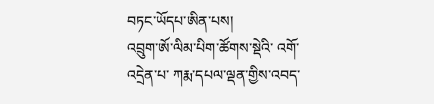བཏང་ཡོདཔ་ཨིན་པས།
འབྲུག་ཨོ་ལིམ་པིག་ཚོགས་སྡེའི་ འགོ་འདྲེན་པ་ ཀརྨ་དཔལ་ལྡན་གྱིས་འབད་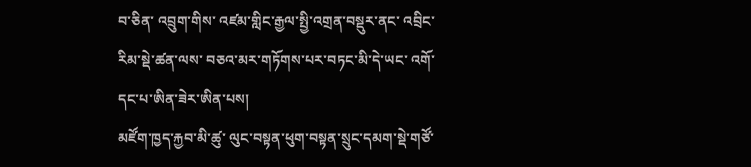བ་ཅིན་ འབྲུག་གིས་ འཛམ་གླིང་རྒྱལ་སྤྱི་འགྲན་བསྡུར་ནང་ འབྲིང་རིམ་སྡེ་ཚན་ལས་ བཅའ་མར་གཏོགས་པར་བཏང་མི་དེ་ཡང་ འགོ་དང་པ་ཨིན་ཟེར་ཨིན་པས།
མཛོག་ཁྱད་རྐྱབ་མི་ཚུ་ ལུང་བསྟན་ཕུག་བསྟན་སྲུང་དམག་སྡེ་གཙོ་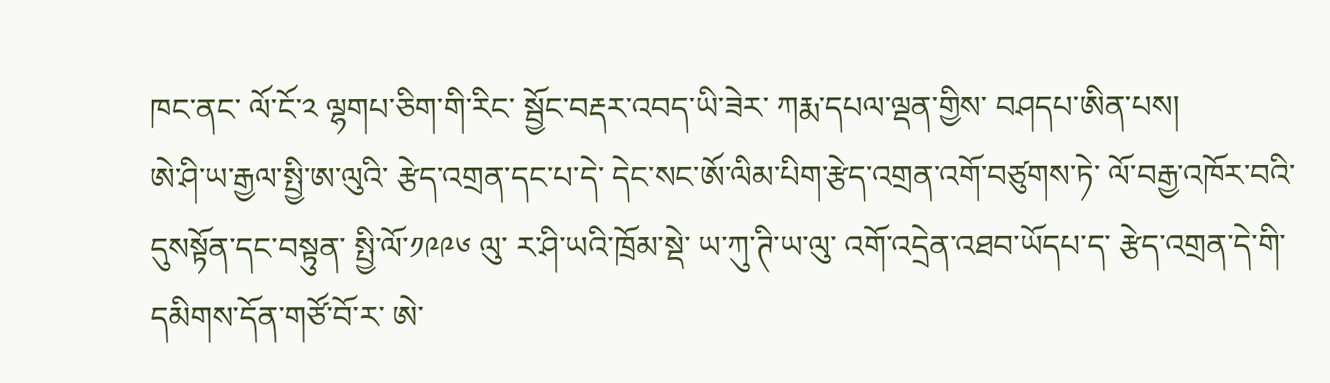ཁང་ནང་ ལོ་ངོ་༢ ལྷགཔ་ཅིག་གི་རིང་ སྦྱོང་བརྡར་འབད་ཡི་ཟེར་ ཀརྨ་དཔལ་ལྡན་གྱིས་ བཤདཔ་ཨིན་པས།
ཨེ་ཤི་ཡ་རྒྱལ་སྤྱི་ཨ་ལུའི་ རྩེད་འགྲན་དང་པ་དེ་ དེང་སང་ཨོ་ལིམ་པིག་རྩེད་འགྲན་འགོ་བཙུགས་ཏེ་ ལོ་བརྒྱ་འཁོར་བའི་ དུསསྟོན་དང་བསྟུན་ སྤྱི་ལོ་༡༩༩༦ ལུ་ ར་ཤི་ཡའི་ཁྲོམ་སྡེ་ ཡ་ཀུ་ཊི་ཡ་ལུ་ འགོ་འདྲེན་འཐབ་ཡོདཔ་ད་ རྩེད་འགྲན་དེ་གི་ དམིགས་དོན་གཙོ་བོ་ར་ ཨེ་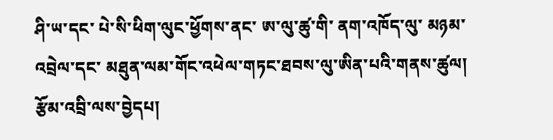ཤི་ཡ་དང་ པེ་སི་ཕིག་ལུང་ཕྱོགས་ནང་ ཨ་ལུ་ཚུ་གི་ ནག་འཁོད་ལུ་ མཉམ་འབྲེལ་དང་ མཐུན་ལམ་གོང་འཕེལ་གཏང་ཐབས་ལུ་ཨིན་པའི་གནས་ཚུལ།
རྩོམ་འབྲི་ལས་བྱེདཔ།